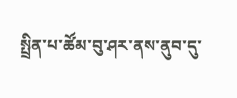སྤྲིན་པ་ཚོམ་བུ་ཤར་ནས་ནུབ་དུ་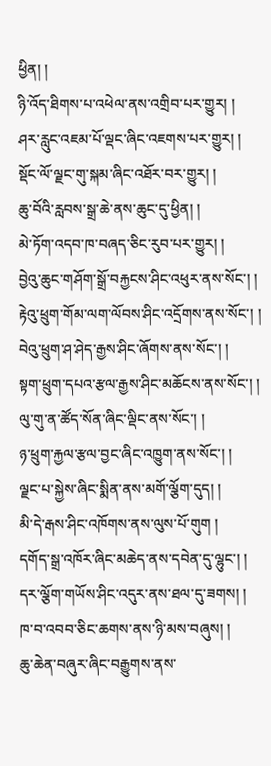ཕྱིན། །
ཉི་འོད་ཐིགས་པ་འཕེལ་ནས་འགྲིབ་པར་གྱུར། །
ཤར་རླུང་འཇམ་པོ་ལྡང་ཞིང་འཇགས་པར་གྱུར། །
སྡོང་ལོ་ལྗང་གུ་སྐམ་ཞིང་འཐོར་བར་གྱུར། །
ཆུ་བོའི་རླབས་སྒྲ་ཆེ་ནས་ཆུང་དུ་ཕྱིན། །
མེ་ཏོག་འདབ་ཁ་བཞད་ཅིང་རུབ་པར་གྱུར། །
བྱེའུ་ཆུང་གཤོག་སྒྲོ་བརྐྱངས་ཤིང་འཕུར་ནས་སོང་། །
རྟེའུ་ཕྲུག་གོམ་ལག་ལོབས་ཤིང་འདྲོགས་ནས་སོང་། །
བེའུ་ཕྲུག་ཤ་ཤེད་རྒྱས་ཤིང་ཞོགས་ནས་སོང་། །
སྟག་ཕྲུག་དཔའ་རྩལ་རྒྱས་ཤིང་མཆོངས་ནས་སོང་། །
ལུ་གུ་ན་ཚོད་སོན་ཞིང་ལྡིང་ནས་སོང་། །
ཉ་ཕྲུག་རྐྱལ་རྩལ་བྱང་ཞིང་འཁྱུག་ནས་སོང་། །
ལྗང་པ་སྐྱེས་ཞིང་སྨིན་ནས་མགོ་ལྕོག་དུད། །
མི་དེ་རྒས་ཤིང་འཁོགས་ནས་ལུས་པོ་གུག །
དགོད་སྒྲ་འཁོར་ཞིང་མཆེད་ནས་དབེན་དུ་ལྷུང་། །
དར་ལྕོག་གཡོས་ཤིང་འདུར་ནས་ཐལ་དུ་ཟགས། །
ཁ་བ་འབབ་ཅིང་ཆགས་ནས་ཉི་མས་བཞུས། །
ཆུ་ཆེན་བཞུར་ཞིང་བརྒྱུགས་ནས་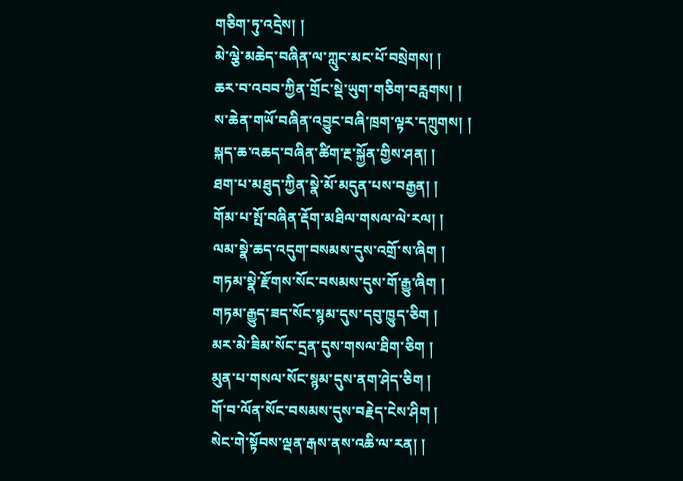གཅིག་ཏུ་འདྲེས། །
མེ་ལྕེ་མཆེད་བཞིན་ལ་ཀླུང་མང་པོ་བསྲེགས། །
ཆར་བ་འབབ་ཀྱིན་གྲོང་སྡེ་ཡུག་གཅིག་བརླགས། །
ས་ཆེན་གཡོ་བཞིན་འབྱུང་བཞི་ཁྲག་ལྟར་དཀྲུགས། །
སྐད་ཆ་འཆད་བཞིན་ཚིག་རྔ་སྐྱོན་གྱིས་ཤན། །
ཐག་པ་མཐུད་ཀྱིན་སྣེ་མོ་མདུན་པས་བརྒྱན། །
གོམ་པ་སྤོ་བཞིན་རྡོག་མཐིལ་གསལ་ལེ་རལ། །
ལམ་སྣེ་ཆད་འདུག་བསམས་དུས་འགྲོ་ས་ཞིག །
གཏམ་སྣེ་རྫོགས་སོང་བསམས་དུས་གོ་རྒྱུ་ཞིག །
གཏམ་རྒྱུད་ཟད་སོང་སྙམ་དུས་དབུ་ཁྱུད་ཅིག །
མར་མེ་ཟིམ་སོང་དྲན་དུས་གསལ་ཐིག་ཅིག །
མུན་པ་གསལ་སོང་སྙམ་དུས་ནག་ཤེད་ཅིག །
གོ་བ་ལོན་སོང་བསམས་དུས་བརྗེད་ངེས་ཤིག །
སེང་གེ་སྟོབས་ལྡན་རྒས་ནས་འཆི་ལ་རན། །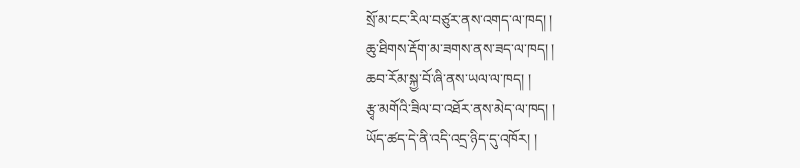སྲོ་མ་ངང་རིལ་བཙུར་ནས་འགད་ལ་ཁད། །
ཆུ་ཐིགས་རྡོག་མ་ཟགས་ནས་ཟད་ལ་ཁད། །
ཆབ་རོམ་སྐྱ་བོ་ཞི་ནས་ཡལ་ལ་ཁད། །
རྩྭ་མགོའི་ཟིལ་བ་འཐོར་ནས་མེད་ལ་ཁད། །
ཡོད་ཚད་དེ་ནི་འདི་འདྲ་ཉིད་དུ་འཁོར། །